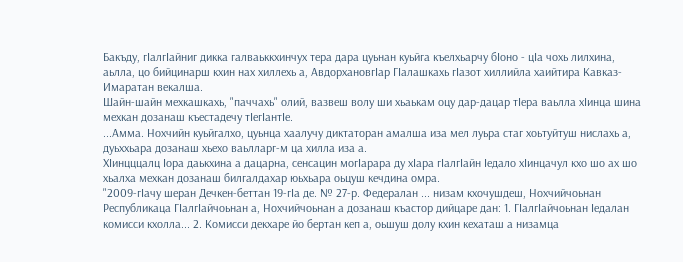Бакъду, гIалгIайниг дикка галваьккхинчух тера дара цуьнан куьйга къелхьарчу бIоно - цIа чохь лилхина, аьлла, цо бийцинарш кхин нах хиллехь а, АвдорхановгIар ГIалашкахь гIазот хиллийла хаийтира Кавказ-Имаратан векалша.
Шайн-шайн мехкашкахь, "паччахь" олий, вазвеш волу ши хьаькам оцу дар-дацар тIера ваьлла хIинца шина мехкан дозанаш къестадечу тIегIантIе.
...Амма. Нохчийн куьйгалхо, цуьнца хаалучу диктаторан амалша иза мел луьра стаг хоьтуйтуш нислахь а, дуьххьара дозанаш хьехо ваьлларг-м ца хилла иза а.
ХIинцццалц Iора даькхина а дацарна, сенсацин могIарара ду хIара гIалгIайн Iедало хIинцачул кхо шо ах шо хьалха мехкан дозанаш билгалдахар юьхьара оьцуш кечдина омра.
"2009-гIачу шеран Дечкен-беттан 19-гIа де. № 27-р. Федералан ... низам кхочушдеш, Нохчийчоьнан Республикаца ГIалгIайчоьнан а, Нохчийчоьнан а дозанаш къастор дийцаре дан: 1. ГIалгIайчоьнан Iедалан комисси кхолла... 2. Комисси декхаре йо бертан кеп а, оьшуш долу кхин кехаташ а низамца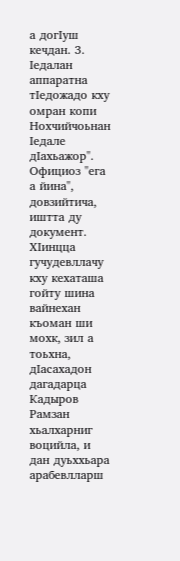а догIуш кечдан. 3. Iедалан аппаратна тIедожадо кху омран копи Нохчийчоьнан Iедале дIахьажор". Официоз "ега а йина", довзийтича, иштта ду документ.
ХIинцца гучудевллачу кху кехаташа гойту шина вайнехан къоман ши мохк, зил а тоьхна, дIасахадон дагадарца Кадыров Рамзан хьалхарниг воцийла, и дан дуьххьара арабевлларш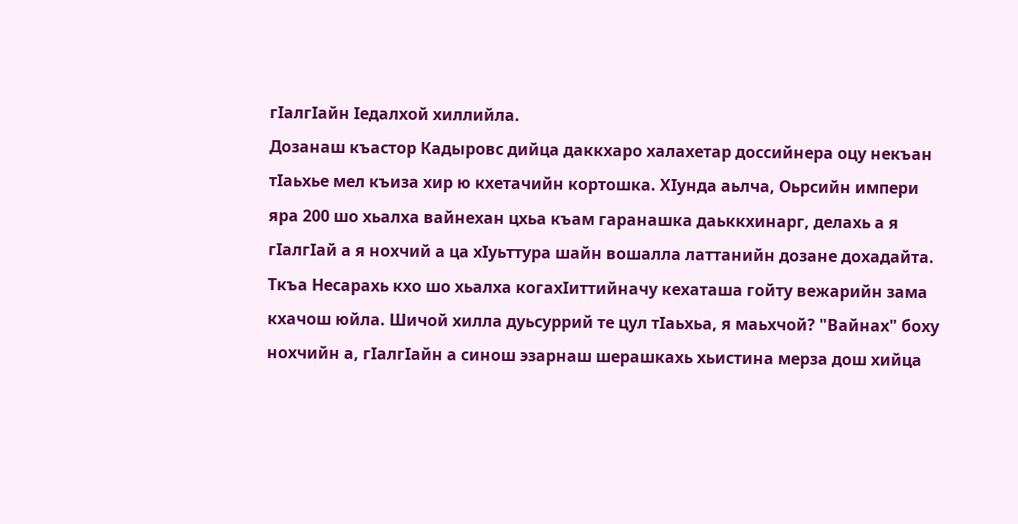гIалгIайн Iедалхой хиллийла.
Дозанаш къастор Кадыровс дийца даккхаро халахетар доссийнера оцу некъан тIаьхье мел къиза хир ю кхетачийн кортошка. ХIунда аьлча, Оьрсийн импери яра 200 шо хьалха вайнехан цхьа къам гаранашка даьккхинарг, делахь а я гIалгIай а я нохчий а ца хIуьттура шайн вошалла латтанийн дозане дохадайта.
Ткъа Несарахь кхо шо хьалха когахIиттийначу кехаташа гойту вежарийн зама кхачош юйла. Шичой хилла дуьсуррий те цул тIаьхьа, я маьхчой? "Вайнах" боху нохчийн а, гIалгIайн а синош эзарнаш шерашкахь хьистина мерза дош хийца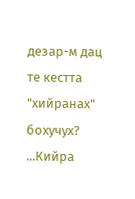дезар-м дац те кестта "хийранах" бохучух? ...Кийра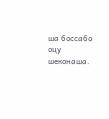ша боссабо оцу шеконаша.